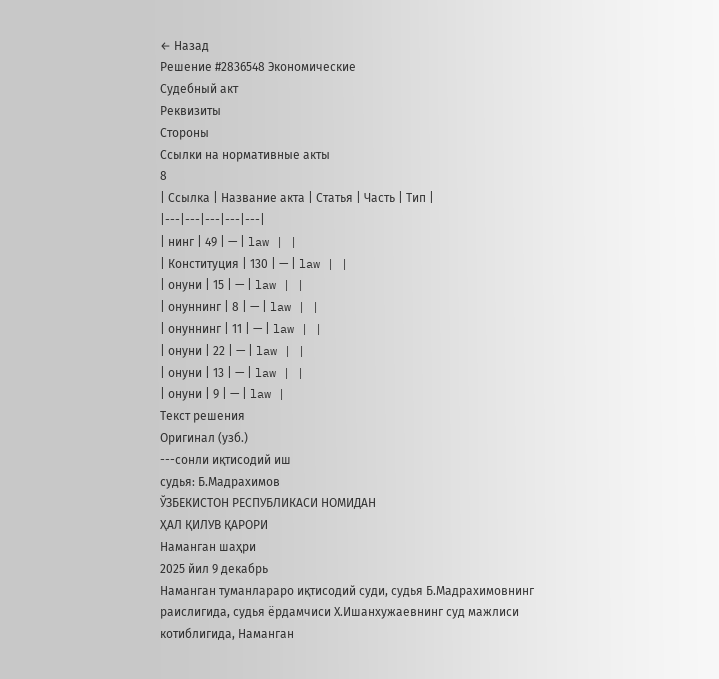← Назад
Решение #2836548 Экономические
Судебный акт
Реквизиты
Стороны
Ссылки на нормативные акты
8
| Ссылка | Название акта | Статья | Часть | Тип |
|---|---|---|---|---|
| нинг | 49 | — | law | |
| Конституция | 130 | — | law | |
| онуни | 15 | — | law | |
| онуннинг | 8 | — | law | |
| онуннинг | 11 | — | law | |
| онуни | 22 | — | law | |
| онуни | 13 | — | law | |
| онуни | 9 | — | law |
Текст решения
Оригинал (узб.)
---сонли иқтисодий иш
судья: Б.Мадрахимов
ЎЗБЕКИСТОН РЕСПУБЛИКАСИ НОМИДАН
ҲАЛ ҚИЛУВ ҚАРОРИ
Наманган шаҳри
2025 йил 9 декабрь
Наманган туманлараро иқтисодий суди, судья Б.Мадрахимовнинг
раислигида, судья ёрдамчиси Х.Ишанхужаевнинг суд мажлиси
котиблигида, Наманган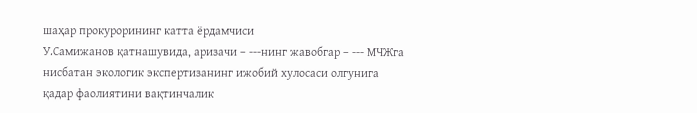шаҳар прокурорининг катта ёрдамчиси
У.Самижанов қатнашувида, аризачи – ---нинг жавобгар – --- МЧЖга нисбатан экологик экспертизанинг ижобий хулосаси олгунига
қадар фаолиятини вақтинчалик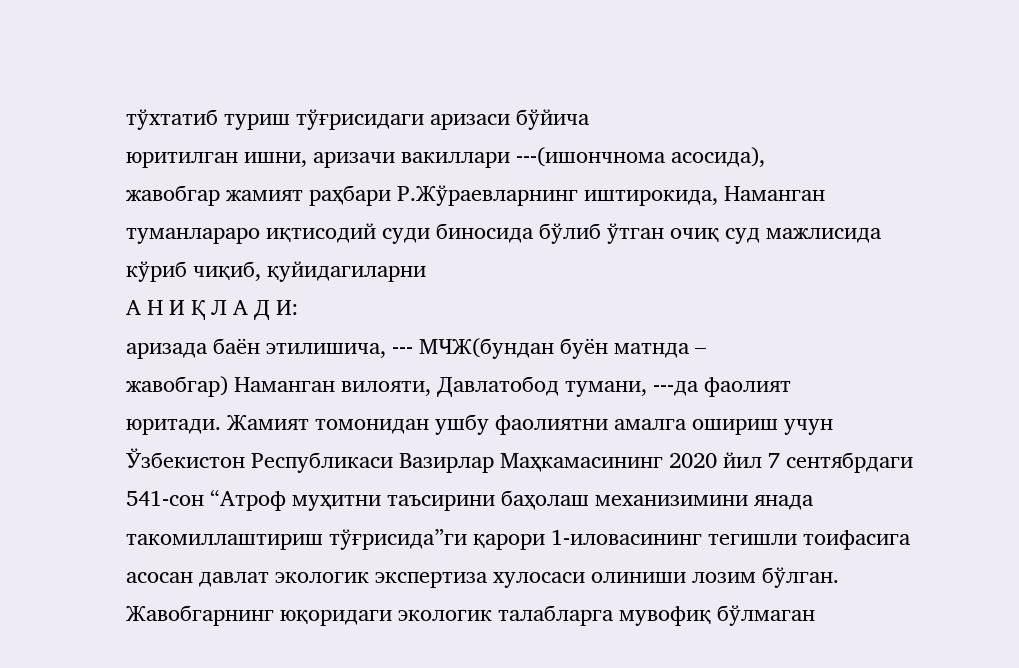тўхтатиб туриш тўғрисидаги аризаси бўйича
юритилган ишни, аризачи вакиллари ---(ишончнома асосида),
жавобгар жамият раҳбари Р.Жўраевларнинг иштирокида, Наманган
туманлараро иқтисодий суди биносида бўлиб ўтган очиқ суд мажлисида
кўриб чиқиб, қуйидагиларни
А Н И Қ Л А Д И:
аризада баён этилишича, --- МЧЖ(бундан буён матнда –
жавобгар) Наманган вилояти, Давлатобод тумани, ---да фаолият
юритади. Жамият томонидан ушбу фаолиятни амалга ошириш учун
Ўзбекистон Республикаси Вазирлар Маҳкамасининг 2020 йил 7 сентябрдаги
541-сон “Атроф муҳитни таъсирини баҳолаш механизимини янада
такомиллаштириш тўғрисида”ги қарори 1-иловасининг тегишли тоифасига
асосан давлат экологик экспертиза хулосаси олиниши лозим бўлган.
Жавобгарнинг юқоридаги экологик талабларга мувофиқ бўлмаган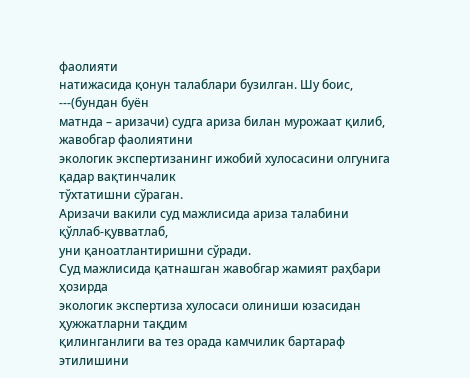фаолияти
натижасида қонун талаблари бузилган. Шу боис, ---(бундан буён
матнда – аризачи) судга ариза билан мурожаат қилиб, жавобгар фаолиятини
экологик экспертизанинг ижобий хулосасини олгунига қадар вақтинчалик
тўхтатишни сўраган.
Аризачи вакили суд мажлисида ариза талабини қўллаб-қувватлаб,
уни қаноатлантиришни сўради.
Суд мажлисида қатнашган жавобгар жамият раҳбари ҳозирда
экологик экспертиза хулосаси олиниши юзасидан ҳужжатларни тақдим
қилинганлиги ва тез орада камчилик бартараф этилишини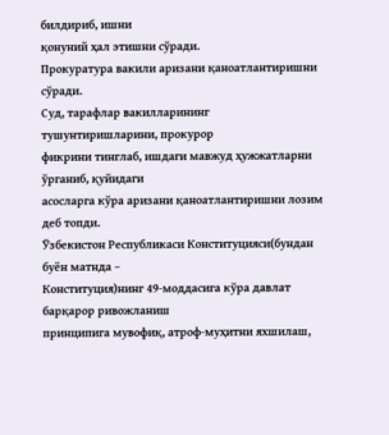билдириб, ишни
қонуний ҳал этишни сўради.
Прокуратура вакили аризани қаноатлантиришни сўради.
Суд, тарафлар вакилларининг тушунтиришларини, прокурор
фикрини тинглаб, ишдаги мавжуд ҳужжатларни ўрганиб, қуйидаги
асосларга кўра аризани қаноатлантиришни лозим деб топди.
Ўзбекистон Республикаси Конституцияси(бундан буён матнда –
Конституция)нинг 49-моддасига кўра давлат барқарор ривожланиш
принципига мувофиқ, атроф-муҳитни яхшилаш,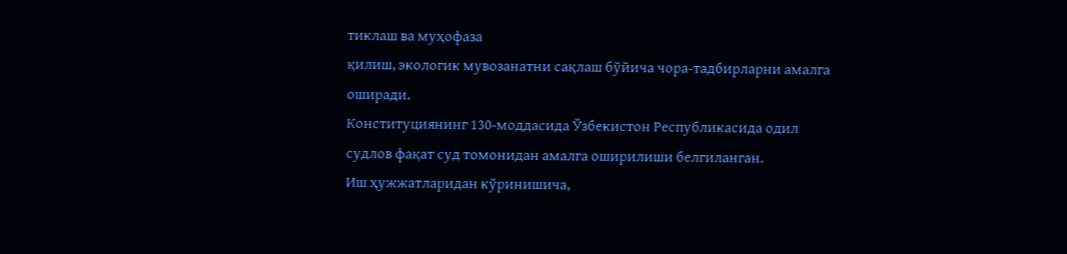тиклаш ва муҳофаза
қилиш, экологик мувозанатни сақлаш бўйича чора-тадбирларни амалга
оширади.
Конституциянинг 130-моддасида Ўзбекистон Республикасида одил
судлов фақат суд томонидан амалга оширилиши белгиланган.
Иш ҳужжатларидан кўринишича,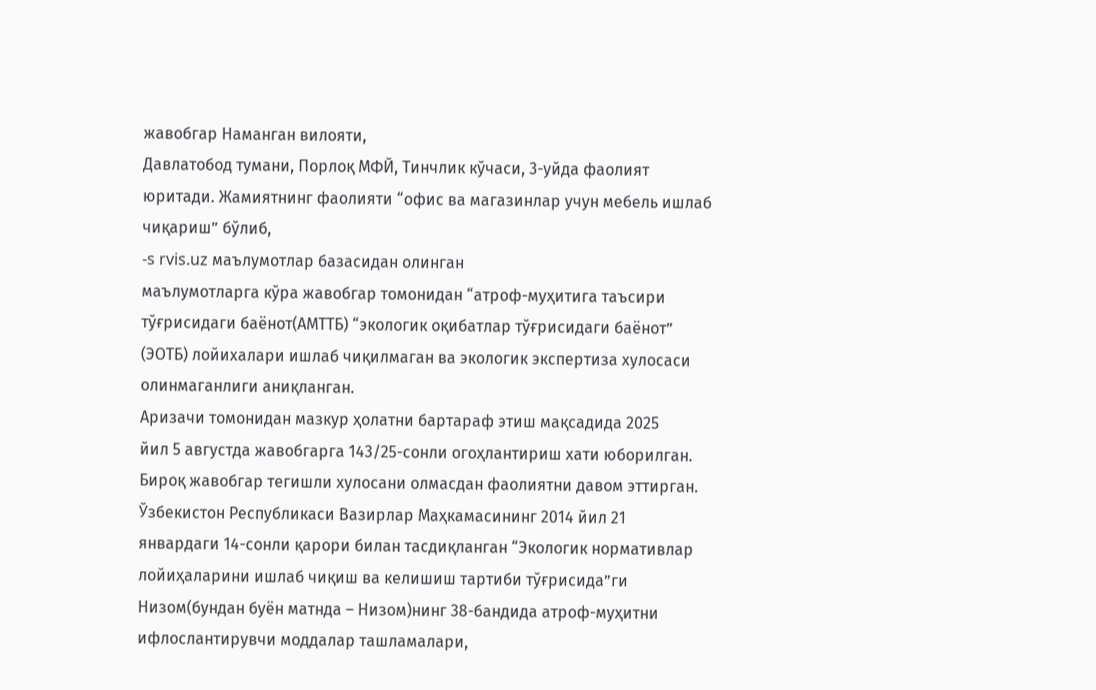жавобгар Наманган вилояти,
Давлатобод тумани, Порлоқ МФЙ, Тинчлик кўчаси, 3-уйда фаолият
юритади. Жамиятнинг фаолияти “офис ва магазинлар учун мебель ишлаб
чиқариш” бўлиб,
-s rvis.uz маълумотлар базасидан олинган
маълумотларга кўра жавобгар томонидан “атроф-муҳитига таъсири
тўғрисидаги баёнот(АМТТБ) “экологик оқибатлар тўғрисидаги баёнот”
(ЭОТБ) лойихалари ишлаб чиқилмаган ва экологик экспертиза хулосаси
олинмаганлиги аниқланган.
Аризачи томонидан мазкур ҳолатни бартараф этиш мақсадида 2025
йил 5 августда жавобгарга 143/25-сонли огоҳлантириш хати юборилган.
Бироқ жавобгар тегишли хулосани олмасдан фаолиятни давом эттирган.
Ўзбекистон Республикаси Вазирлар Маҳкамасининг 2014 йил 21
январдаги 14-сонли қарори билан тасдиқланган “Экологик нормативлар
лойиҳаларини ишлаб чиқиш ва келишиш тартиби тўғрисида”ги
Низом(бундан буён матнда – Низом)нинг 38-бандида атроф-муҳитни
ифлослантирувчи моддалар ташламалари,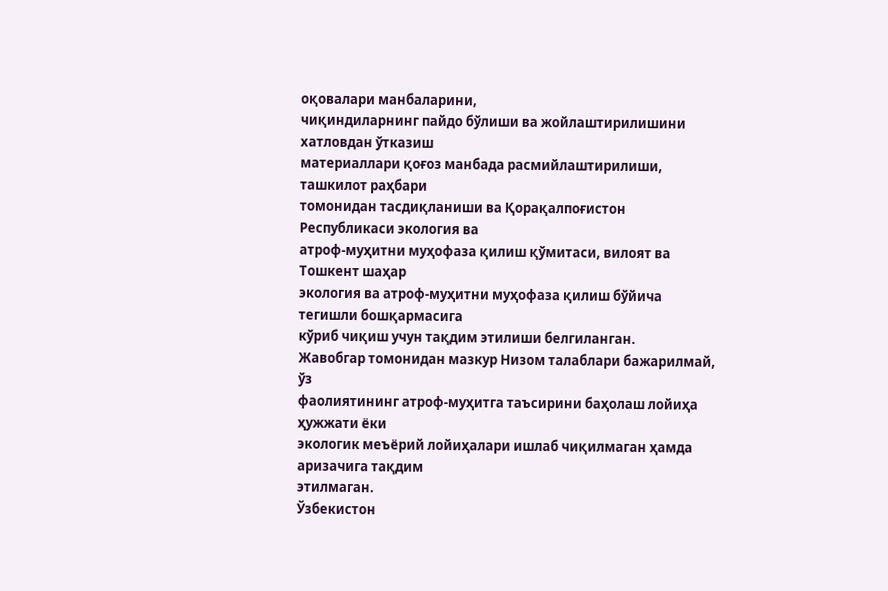оқовалари манбаларини,
чиқиндиларнинг пайдо бўлиши ва жойлаштирилишини хатловдан ўтказиш
материаллари қоғоз манбада расмийлаштирилиши, ташкилот раҳбари
томонидан тасдиқланиши ва Қорақалпоғистон Республикаси экология ва
атроф-муҳитни муҳофаза қилиш қўмитаси, вилоят ва Тошкент шаҳар
экология ва атроф-муҳитни муҳофаза қилиш бўйича тегишли бошқармасига
кўриб чиқиш учун тақдим этилиши белгиланган.
Жавобгар томонидан мазкур Низом талаблари бажарилмай, ўз
фаолиятининг атроф-муҳитга таъсирини баҳолаш лойиҳа ҳужжати ёки
экологик меъёрий лойиҳалари ишлаб чиқилмаган ҳамда аризачига тақдим
этилмаган.
Ўзбекистон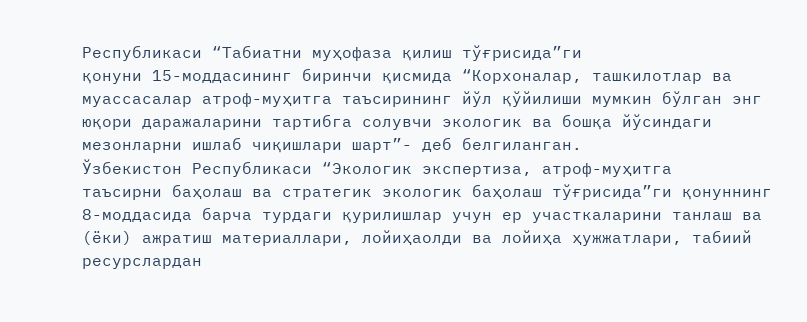Республикаси “Табиатни муҳофаза қилиш тўғрисида”ги
қонуни 15-моддасининг биринчи қисмида “Корхоналар, ташкилотлар ва
муассасалар атроф-муҳитга таъсирининг йўл қўйилиши мумкин бўлган энг
юқори даражаларини тартибга солувчи экологик ва бошқа йўсиндаги
мезонларни ишлаб чиқишлари шарт”- деб белгиланган.
Ўзбекистон Республикаси “Экологик экспертиза, атроф-муҳитга
таъсирни баҳолаш ва стратегик экологик баҳолаш тўғрисида”ги қонуннинг
8-моддасида барча турдаги қурилишлар учун ер участкаларини танлаш ва
(ёки) ажратиш материаллари, лойиҳаолди ва лойиҳа ҳужжатлари, табиий
ресурслардан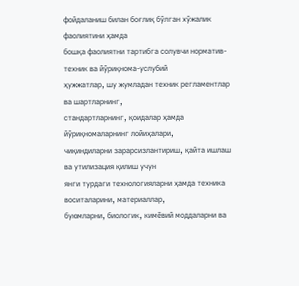фойдаланиш билан боғлиқ бўлган хўжалик фаолиятини ҳамда
бошқа фаолиятни тартибга солувчи норматив-техник ва йўриқнома-услубий
ҳужжатлар, шу жумладан техник регламентлар ва шартларнинг,
стандартларнинг, қоидалар ҳамда йўриқномаларнинг лойиҳалари,
чиқиндиларни зарарсизлантириш, қайта ишлаш ва утилизация қилиш учун
янги турдаги технологияларни ҳамда техника воситаларини, материаллар,
буюмларни, биологик, кимёвий моддаларни ва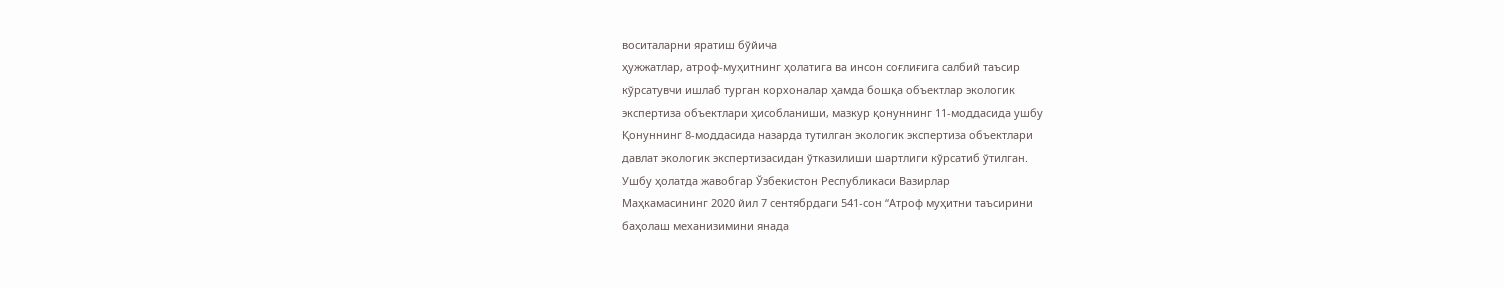воситаларни яратиш бўйича
ҳужжатлар, атроф-муҳитнинг ҳолатига ва инсон соғлиғига салбий таъсир
кўрсатувчи ишлаб турган корхоналар ҳамда бошқа объектлар экологик
экспертиза объектлари ҳисобланиши, мазкур қонуннинг 11-моддасида ушбу
Қонуннинг 8-моддасида назарда тутилган экологик экспертиза объектлари
давлат экологик экспертизасидан ўтказилиши шартлиги кўрсатиб ўтилган.
Ушбу ҳолатда жавобгар Ўзбекистон Республикаси Вазирлар
Маҳкамасининг 2020 йил 7 сентябрдаги 541-сон “Атроф муҳитни таъсирини
баҳолаш механизимини янада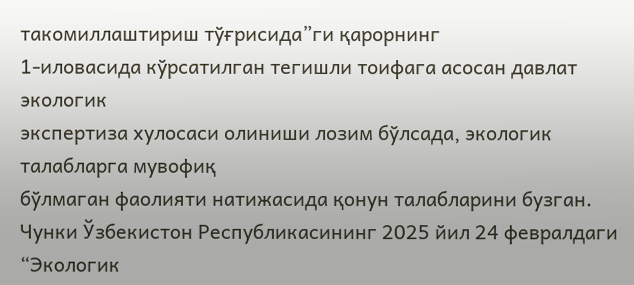такомиллаштириш тўғрисида”ги қарорнинг
1-иловасида кўрсатилган тегишли тоифага асосан давлат экологик
экспертиза хулосаси олиниши лозим бўлсада, экологик талабларга мувофиқ
бўлмаган фаолияти натижасида қонун талабларини бузган.
Чунки Ўзбекистон Республикасининг 2025 йил 24 февралдаги
“Экологик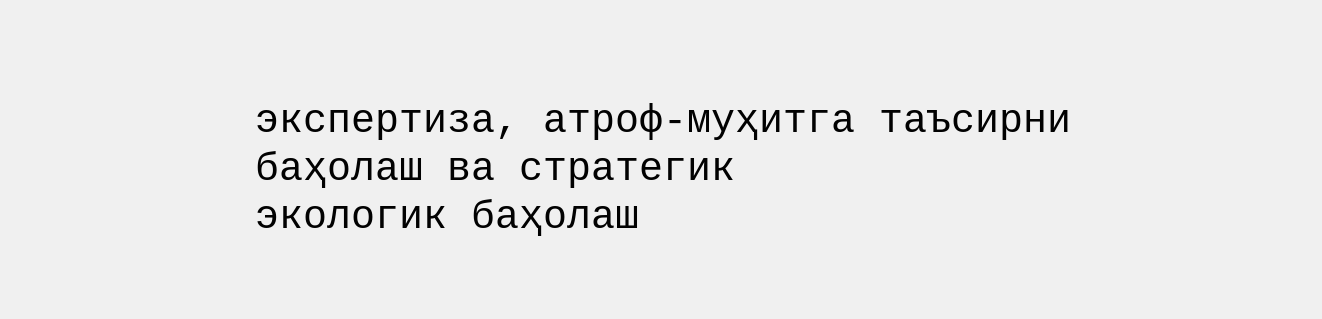экспертиза, атроф-муҳитга таъсирни баҳолаш ва стратегик
экологик баҳолаш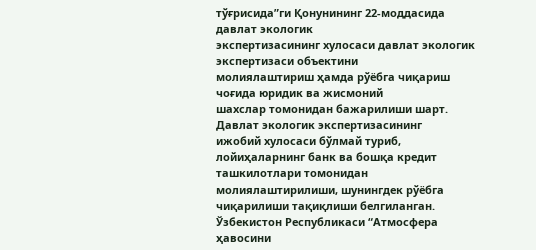тўғрисида”ги Қонунининг 22-моддасида давлат экологик
экспертизасининг хулосаси давлат экологик экспертизаси объектини
молиялаштириш ҳамда рўёбга чиқариш чоғида юридик ва жисмоний
шахслар томонидан бажарилиши шарт. Давлат экологик экспертизасининг
ижобий хулосаси бўлмай туриб, лойиҳаларнинг банк ва бошқа кредит
ташкилотлари томонидан молиялаштирилиши, шунингдек рўёбга
чиқарилиши тақиқлиши белгиланган.
Ўзбекистон Республикаси “Атмосфера ҳавосини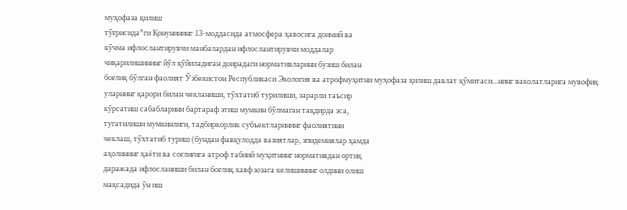муҳофаза қилиш
тўғрисида”ги Қонунининг 13-моддасида атмосфера ҳавосига доимий ва
кўчма ифлослантирувчи манбалардан ифлослантирувчи моддалар
чиқарилишининг йўл қўйиладиган доирадаги нормативларини бузиш билан
боғлиқ бўлган фаолият Ўзбекистон Республикаси Экология ва атрофмуҳитни муҳофаза қилиш давлат қўмитаси...нинг ваколатларига мувофиқ
уларнинг қарори билан чекланиши, тўхтатиб турилиши, зарарли таъсир
кўрсатиш сабабларини бартараф этиш мумкин бўлмаган тақдирда эса,
тугатилиши мумкинлиги, тадбиркорлик субъектларининг фаолиятини
чеклаш, тўхтатиб туриш (бундан фавқулодда вазиятлар, эпидемиялар ҳамда
аҳолининг ҳаёти ва соғлиғига атроф табиий муҳитнинг нормативдан ортиқ
даражада ифлосланиши билан боғлиқ хавф юзага келишининг олдини олиш
мақсадида ўн иш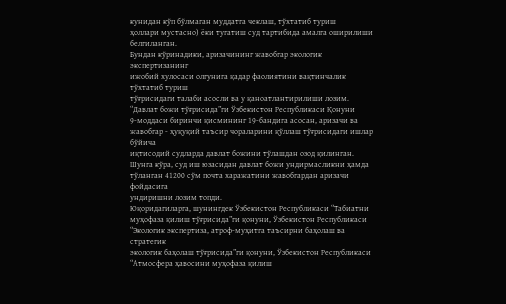кунидан кўп бўлмаган муддатга чеклаш, тўхтатиб туриш
ҳоллари мустасно) ёки тугатиш суд тартибида амалга оширилиши
белгиланган.
Бундан кўринадики, аризачининг жавобгар экологик экспертизанинг
ижобий хулосаси олгунига қадар фаолиятини вақтинчалик тўхтатиб туриш
тўғрисидаги талаби асосли ва у қаноатлантирилиши лозим.
“Давлат божи тўғрисида”ги Ўзбекистон Республикаси Қонуни
9-моддаси биринчи қисмининг 19-бандига асосан, аризачи ва
жавобгар - ҳуқуқий таъсир чораларини қўллаш тўғрисидаги ишлар бўйича
иқтисодий судларда давлат божини тўлашдан озод қилинган.
Шунга кўра, суд иш юзасидан давлат божи ундирмасликни ҳамда
тўланган 41200 сўм почта харажатини жавобгардан аризачи фойдасига
ундиришни лозим топди.
Юқоридагиларга, шунингдек Ўзбекистон Республикаси “Табиатни
муҳофаза қилиш тўғрисида”ги қонуни, Ўзбекистон Республикаси
“Экологик экспертиза, атроф-муҳитга таъсирни баҳолаш ва стратегик
экологик баҳолаш тўғрисида”ги қонуни, Ўзбекистон Республикаси
“Атмосфера ҳавосини муҳофаза қилиш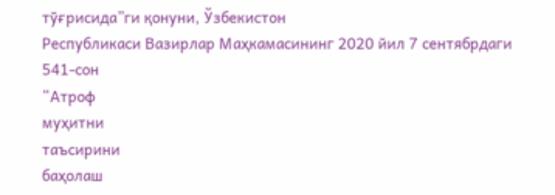тўғрисида”ги қонуни, Ўзбекистон
Республикаси Вазирлар Маҳкамасининг 2020 йил 7 сентябрдаги 541-сон
“Атроф
муҳитни
таъсирини
баҳолаш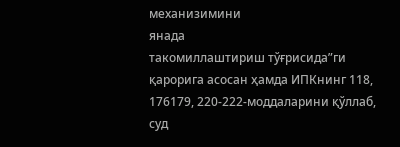механизимини
янада
такомиллаштириш тўғрисида”ги қарорига асосан ҳамда ИПКнинг 118, 176179, 220-222-моддаларини қўллаб, суд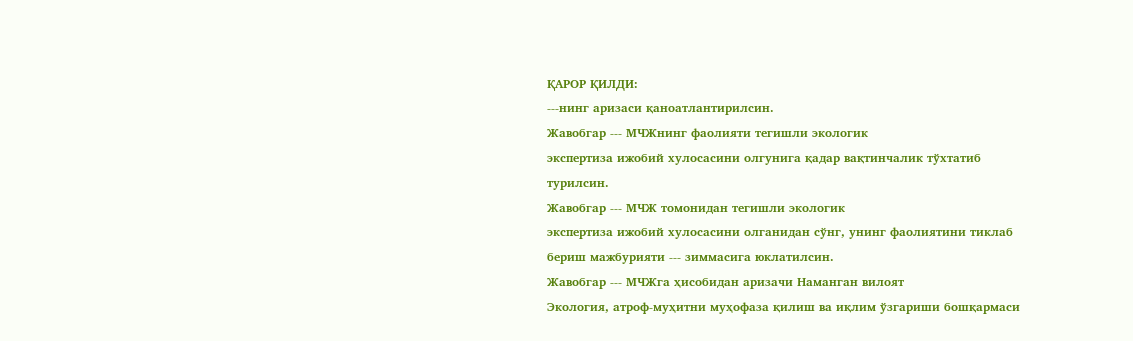ҚАРОР ҚИЛДИ:
---нинг аризаси қаноатлантирилсин.
Жавобгар --- МЧЖнинг фаолияти тегишли экологик
экспертиза ижобий хулосасини олгунига қадар вақтинчалик тўхтатиб
турилсин.
Жавобгар --- МЧЖ томонидан тегишли экологик
экспертиза ижобий хулосасини олганидан сўнг, унинг фаолиятини тиклаб
бериш мажбурияти --- зиммасига юклатилсин.
Жавобгар --- МЧЖга ҳисобидан аризачи Наманган вилоят
Экология, атроф-муҳитни муҳофаза қилиш ва иқлим ўзгариши бошқармаси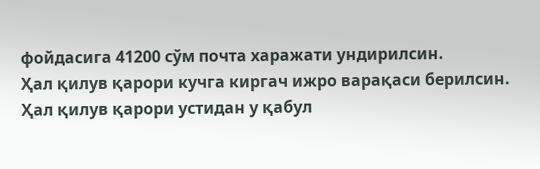фойдасига 41200 сўм почта харажати ундирилсин.
Ҳал қилув қарори кучга киргач ижро варақаси берилсин.
Ҳал қилув қарори устидан у қабул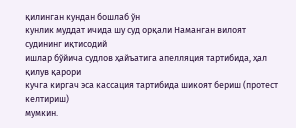қилинган кундан бошлаб ўн
кунлик муддат ичида шу суд орқали Наманган вилоят судининг иқтисодий
ишлар бўйича судлов ҳайъатига апелляция тартибида, ҳал қилув қарори
кучга киргач эса кассация тартибида шикоят бериш (протест келтириш)
мумкин.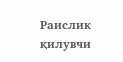Раислик қилувчи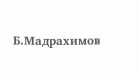Б.Мадрахимов